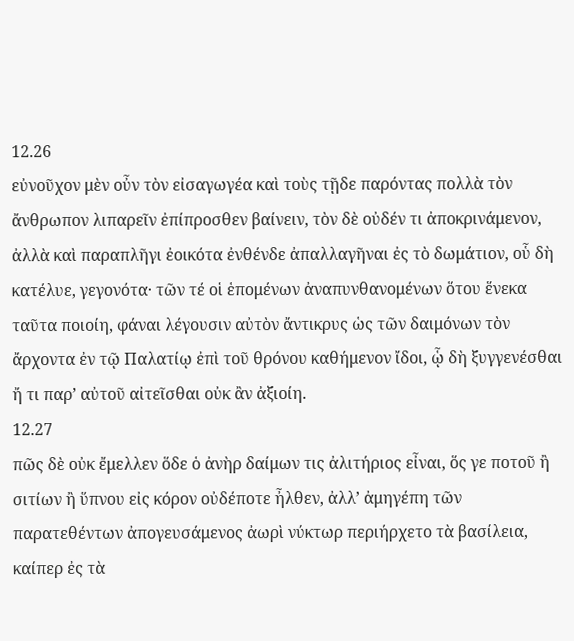12.26
εὐνοῦχον μὲν οὖν τὸν εἰσαγωγέα καὶ τοὺς τῇδε παρόντας πολλὰ τὸν ἄνθρωπον λιπαρεῖν ἐπίπροσθεν βαίνειν, τὸν δὲ οὐδέν τι ἀποκρινάμενον, ἀλλὰ καὶ παραπλῆγι ἐοικότα ἐνθένδε ἀπαλλαγῆναι ἐς τὸ δωμάτιον, οὗ δὴ κατέλυε, γεγονότα· τῶν τέ οἱ ἑπομένων ἀναπυνθανομένων ὅτου ἕνεκα ταῦτα ποιοίη, φάναι λέγουσιν αὐτὸν ἄντικρυς ὡς τῶν δαιμόνων τὸν ἄρχοντα ἐν τῷ Παλατίῳ ἐπὶ τοῦ θρόνου καθήμενον ἴδοι, ᾧ δὴ ξυγγενέσθαι ἤ τι παρ’ αὐτοῦ αἰτεῖσθαι οὐκ ἂν ἀξιοίη.
12.27
πῶς δὲ οὐκ ἔμελλεν ὅδε ὁ ἀνὴρ δαίμων τις ἀλιτήριος εἶναι, ὅς γε ποτοῦ ἢ σιτίων ἢ ὕπνου εἰς κόρον οὐδέποτε ἦλθεν, ἀλλ’ ἀμηγέπη τῶν παρατεθέντων ἀπογευσάμενος ἀωρὶ νύκτωρ περιήρχετο τὰ βασίλεια, καίπερ ἐς τὰ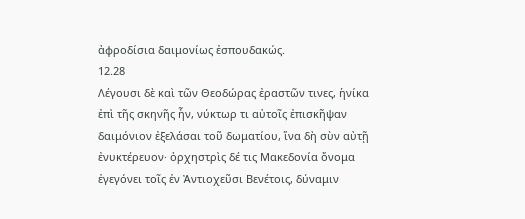ἀφροδίσια δαιμονίως ἐσπουδακώς.
12.28
Λέγουσι δὲ καὶ τῶν Θεοδώρας ἐραστῶν τινες, ἡνίκα ἐπὶ τῆς σκηνῆς ἦν, νύκτωρ τι αὐτοῖς ἐπισκῆψαν δαιμόνιον ἐξελάσαι τοῦ δωματίου, ἵνα δὴ σὺν αὐτῇ ἐνυκτέρευον· ὀρχηστρὶς δέ τις Μακεδονία ὄνομα ἐγεγόνει τοῖς ἐν Ἀντιοχεῦσι Βενέτοις, δύναμιν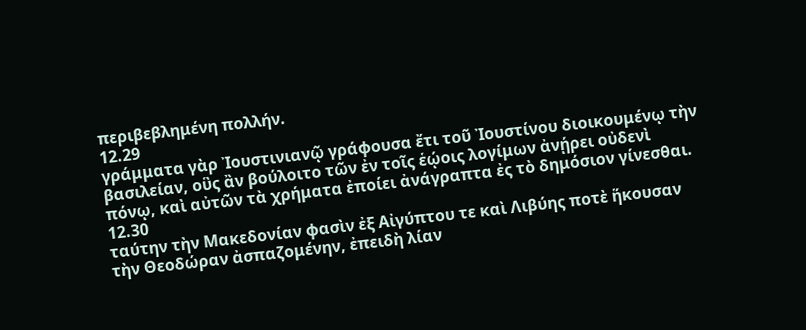περιβεβλημένη πολλήν.
12.29
γράμματα γὰρ Ἰουστινιανῷ γράφουσα ἔτι τοῦ Ἰουστίνου διοικουμένῳ τὴν βασιλείαν, οὓς ἂν βούλοιτο τῶν ἐν τοῖς ἑῴοις λογίμων ἀνῄρει οὐδενὶ πόνῳ, καὶ αὐτῶν τὰ χρήματα ἐποίει ἀνάγραπτα ἐς τὸ δημόσιον γίνεσθαι.
12.30
ταύτην τὴν Μακεδονίαν φασὶν ἐξ Αἰγύπτου τε καὶ Λιβύης ποτὲ ἥκουσαν τὴν Θεοδώραν ἀσπαζομένην, ἐπειδὴ λίαν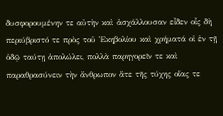δυσφορουμένην τε αὐτὴν καὶ ἀσχάλλουσαν εἶδεν οἷς δὴ περιύβριστό τε πρὸς τοῦ Ἑκηβολίου καὶ χρήματά οἱ ἐν τῇ ὁδῷ ταύτῃ ἀπολώλει, πολλὰ παρηγορεῖν τε καὶ παραθρασύνειν τὴν ἄνθρωπον ἅτε τῆς τύχης οἵας τε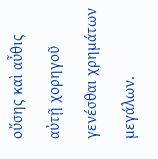οὔσης καὶ αὖθις αὐτῇ χορηγοῦ γενέσθαι χρημάτων μεγάλων.